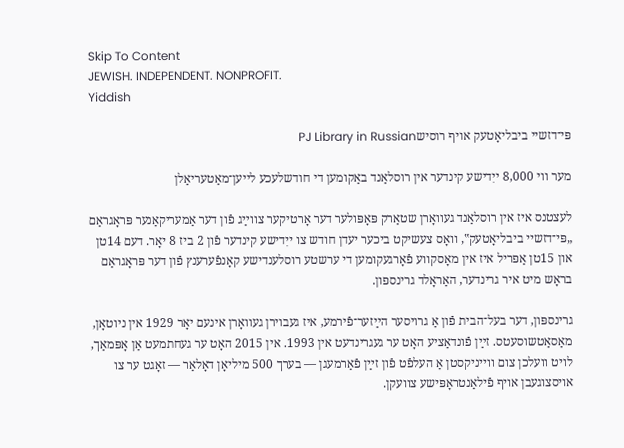Skip To Content
JEWISH. INDEPENDENT. NONPROFIT.
Yiddish

פּי־דזשיי ביבליאָטעק אויף רוסישPJ Library in Russian

מער ווי 8,000 ייִדישע קינדער אין רוסלאַנד באַקומען די חודשלעכע לייען־מאַטעריאַלן

לעצטנס איז אין רוסלאַנד געוואָרן שטאַרק פּאָפּולער דער אָרטיקער צווײַג פֿון דער אַמעריקאַנער פּראָגראַם „פּי־דזשיי ביבליאָטעק‟, וואָס צעשיקט ביכער יעדן חודש צו ייִדישע קינדער פֿון 2 ביז 8 יאָר. דעם 14טן און 15טן אַפּריל איז אין מאָסקווע פֿאָרגעקומען די ערשטע רוסלענדישע קאָנפֿערענץ פֿון דער פּראָגראַם בראָש מיט איר גרינדער, האַראָלד גרינספּון.

גרינספּון, דער בעל־הבית פֿון אַ גרויסער הײַזער־פֿירמע, איז געבוירן געוואָרן אינעם יאָר 1929 אין ניוטאָן, מאַסאַטשוסעטס. זײַן פֿונדאַציע האָט ער געגרינדעט אין 1993. אין 2015 האָט ער געחתמעט אַן אָפּמאַך, לויט וועלכן צום ווייניקסטן אַ העלפֿט פֿון זײַן פֿאַרמעגן — בערך 500 מיליאָן דאָלאַר — זאָגט ער צו אויסצוגעבן אויף פֿילאַנטראָפּישע צוועקן.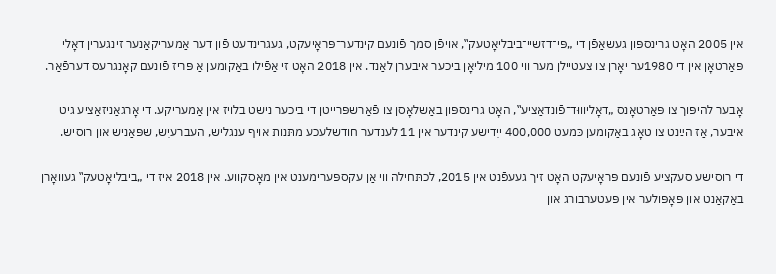אין 2005 האָט גרינספּון געשאַפֿן די „פּי־דזשיי־ביבליאָטעק‟, אויפֿן סמך פֿונעם קינדער־פּראָיעקט, געגרינדעט פֿון דער אַמעריקאַנער זינגערין דאָלי פּאַרטאָן אין די 1980ער יאָרן צו צעטיילן מער ווי 100 מיליאָן ביכער איבערן לאַנד. אין 2018 האָט זי אַפֿילו באַקומען אַ פּריז פֿונעם קאָנגרעס דערפֿאַר.

אָבער להיפּוך צו פּאַרטאָנס „דאָליוווּד־פֿונדאַציע‟, האָט גרינספּון באַשלאָסן צו פֿאַרשפּרייטן די ביכער נישט בלויז אין אַמעריקע. די אָרגאַניזאַציע גיט איבער, אַז הײַנט צו טאָג באַקומען כּמעט 400,000 ייִדישע קינדער אין 11 לענדער חודשלעכע מתּנות אויף ענגליש, העברעיִש, שפּאַניש און רוסיש.

די רוסישע סעקציע פֿונעם פּראָיעקט האָט זיך געעפֿנט אין 2015, לכתּחילה ווי אַן עקספּערימענט אין מאָסקווע. אין 2018 איז די „ביבליאָטעק‟ געוואָרן באַקאַנט און פּאָפּולער אין פּעטערבורג און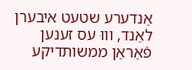אַנדערע שטעט איבערן לאַנד, וווּ עס זענען פֿאַראַן ממשותדיקע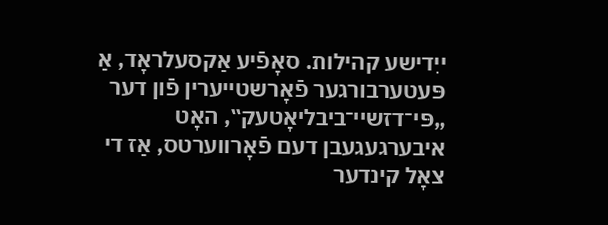ייִדישע קהילות. סאָפֿיע אַקסעלראָד, אַ פּעטערבורגער פֿאָרשטייערין פֿון דער „פּי־דזשיי־ביבליאָטעק‟, האָט איבערגעגעבן דעם פֿאָרווערטס, אַז די צאָל קינדער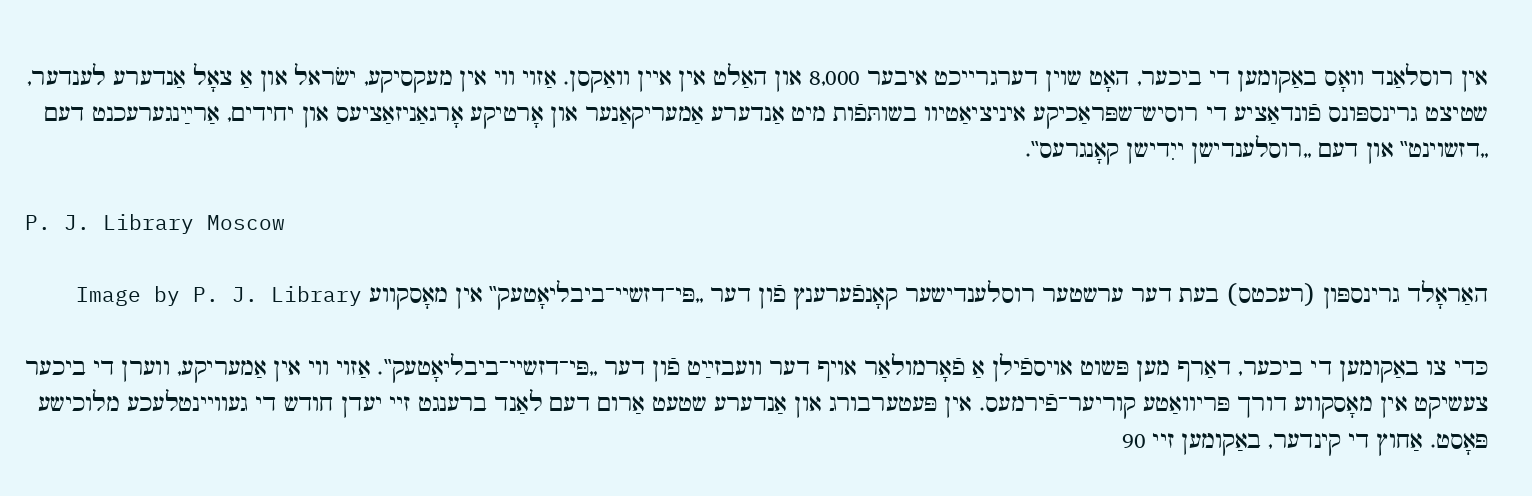אין רוסלאַנד וואָס באַקומען די ביכער, האָט שוין דערגרייכט איבער 8,000 און האַלט אין איין וואַקסן. אַזוי ווי אין מעקסיקע, ישׂראל און אַ צאָל אַנדערע לענדער, שטיצט גרינספּונס פֿונדאַציע די רוסיש־שפּראַכיקע איניציאַטיוו בשותּפֿות מיט אַנדערע אַמעריקאַנער און אָרטיקע אָרגאַניזאַציעס און יחידים, אַרײַנגערעכנט דעם „דזשוינט‟ און דעם „רוסלענדישן ייִדישן קאָנגרעס‟.

P. J. Library Moscow

האַראָלד גרינספּון (רעכטס) בעת דער ערשטער רוסלענדישער קאָנפֿערענץ פֿון דער „פּי־דזשיי־ביבליאָטעק‟ אין מאָסקווע Image by P. J. Library

כּדי צו באַקומען די ביכער, דאַרף מען פּשוט אויספֿילן אַ פֿאָרמולאַר אויף דער וועבזײַט פֿון דער „פּי־דזשיי־ביבליאָטעק‟. אַזוי ווי אין אַמעריקע, ווערן די ביכער צעשיקט אין מאָסקווע דורך פּריוואַטע קוריער־פֿירמעס. אין פּעטערבורג און אַנדערע שטעט אַרום דעם לאַנד ברענגט זיי יעדן חודש די געוויינטלעכע מלוכישע פּאָסט. אַחוץ די קינדער, באַקומען זיי 90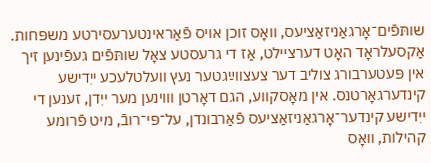שותּפֿים־אָרגאַניזאַציעס, וואָס זוכן אויס פֿאַראינטערעסירטע משפּחות. אַקסעלראָד האָט דערציילט, אַז די גרעסטע צאָל שותּפֿים געפֿינען זיך אין פּעטערבורג צוליב דער צעצווײַגטער נעץ וועלטלעכע ייִדישע קינדערגאָרטנס. אין מאָסקווע, הגם דאָרטן וווינען מער ייִדן, זענען די ייִדישע קינדער־אָרגאַניזאַציעס פֿאַרבונדן, על־פּי־רובֿ, מיט פֿרומע קהילות, וואָס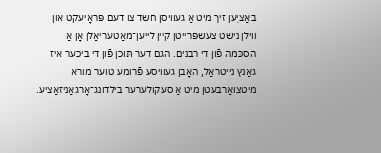באַציִען זיך מיט אַ געוויסן חשד צו דעם פּראָיעקט און ווילן נישט צעשפּרייטן קיין לייען־מאַטעריאַלן אָן אַ הסכּמה פֿון די רבנים. הגם דער תּוכן פֿון די ביכער איז גאַנץ נייטראַל, האָבן געוויסע פֿרומע טוער מורא מיטצואַרבעטן מיט אַ סעקולערער בילדונג־אָרגאַניזאַציע.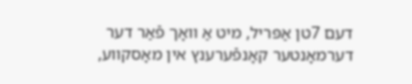דעם 7טן אַפּריל, מיט אַ וואָך פֿאַר דער דערמאָנטער קאָנפֿערענץ אין מאָסקווע,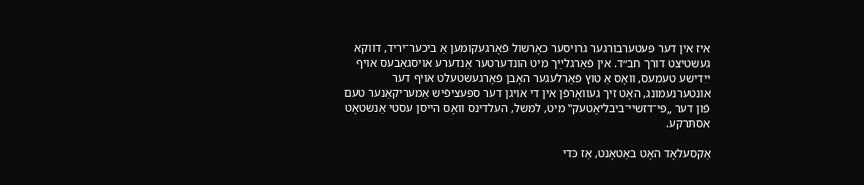איז אין דער פּעטערבורגער גרויסער כאָרשול פֿאָרגעקומען אַ ביכער־יריד, דווקא געשטיצט דורך חב״ד. אין פֿאַרגלײַך מיט הונדערטער אַנדערע אויסגאַבעס אויף ייִדישע טעמעס, וואָס אַ טוץ פֿאַרלעגער האָבן פֿאָרגעשטעלט אויף דער אונטערנעמונג, האָט זיך געוואָרפֿן אין די אויגן דער ספּעציפֿיש אַמעריקאַנער טעם פֿון דער „פּי־דזשיי־ביבליאָטעק‟ מיט, למשל, העלדינס וואָס הייסן עסטי אַנשטאָט אסתּרקע.

אַקסעלאָד האָט באַטאָנט, אַז כּדי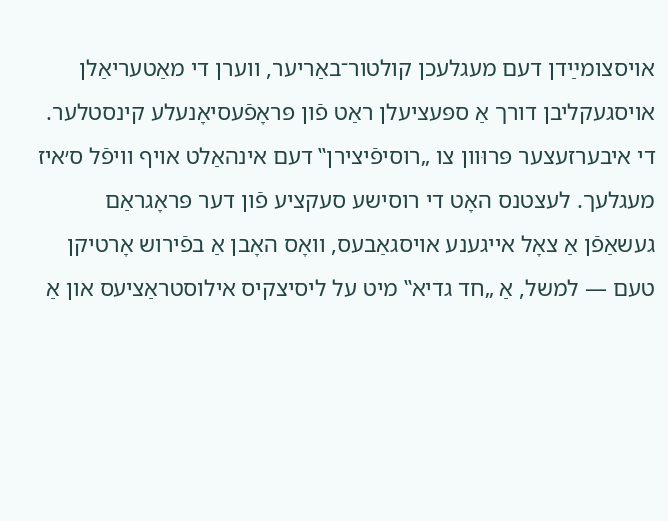אויסצומײַדן דעם מעגלעכן קולטור־באַריער, ווערן די מאַטעריאַלן אויסגעקליבן דורך אַ ספּעציעלן ראַט פֿון פּראָפֿעסיאָנעלע קינסטלער. די איבערזעצער פּרוּוון צו „רוסיפֿיצירן‟ דעם אינהאַלט אויף וויפֿל ס׳איז מעגלעך. לעצטנס האָט די רוסישע סעקציע פֿון דער פּראָגראַם געשאַפֿן אַ צאָל אייגענע אויסגאַבעס, וואָס האָבן אַ בפֿירוש אָרטיקן טעם — למשל, אַ „חד גדיא‟ מיט על ליסיצקיס אילוסטראַציעס און אַ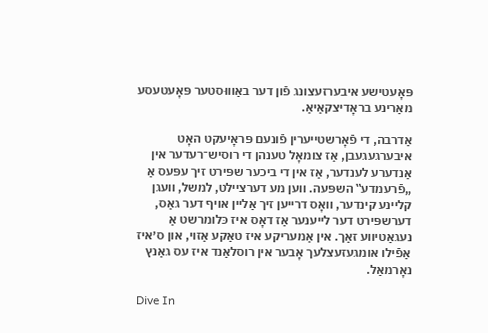פּאָעטישע איבערזעצונג פֿון דער באַוווּסטער פּאָעטעסע מאַרינע בראָדיצקאַיאַ.

אַדרבה, די פֿאָרשטייערין פֿונעם פּראָיעקט האָט איבערגעגעבן, אַז צומאָל טענהן די רוסיש־רעדער אין אַנדערע לענדער, אַז אין די ביכער שפּירט זיך עפּעס אַ „פֿרעמדע‟ השפּעה. ווען מע דערציילט, למשל, וועגן קליינע קינדער, וואָס דרייען זיך אַליין אויף דער גאַס, דערשפּירט דער לייענער אַז דאָס איז כּלומרשט אַ נעגאַטיווע זאַך. אין אַמעריקע איז טאַקע אַזוי, און ס׳איז אַפֿילו אומגעזעצלעך אָבער אין רוסלאַנד איז עס גאַנץ נאָרמאַל.

Dive In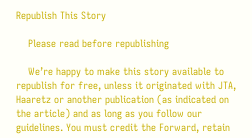Republish This Story

    Please read before republishing

    We’re happy to make this story available to republish for free, unless it originated with JTA, Haaretz or another publication (as indicated on the article) and as long as you follow our guidelines. You must credit the Forward, retain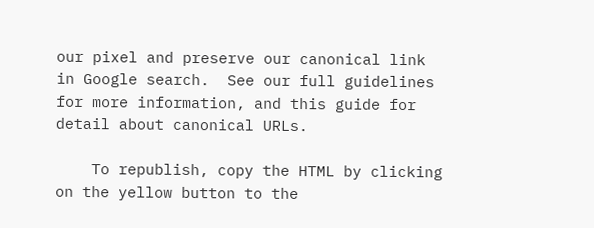our pixel and preserve our canonical link in Google search.  See our full guidelines for more information, and this guide for detail about canonical URLs.

    To republish, copy the HTML by clicking on the yellow button to the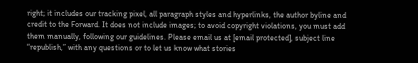right; it includes our tracking pixel, all paragraph styles and hyperlinks, the author byline and credit to the Forward. It does not include images; to avoid copyright violations, you must add them manually, following our guidelines. Please email us at [email protected], subject line “republish,” with any questions or to let us know what stories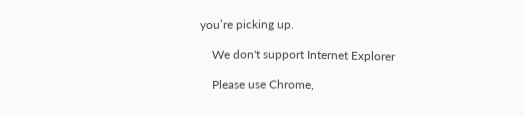you’re picking up.

    We don't support Internet Explorer

    Please use Chrome,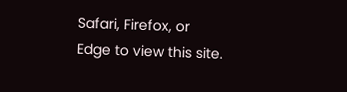Safari, Firefox, or Edge to view this site.